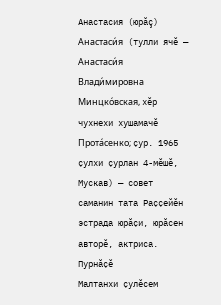Анастасия (юрăç)
Анастаси́я (тулли ячӗ — Анастаси́я Влади́мировна Минцко́вская, хӗр чухнехи хушамачӗ Прота́сенко; ҫур. 1965 ҫулхи ҫурлан 4-мӗшӗ, Мускав) — совет саманин тата Раҫҫейӗн эстрада юрӑҫи, юрӑсен авторӗ, актриса.
Пурнӑҫӗ
Малтанхи ҫулӗсем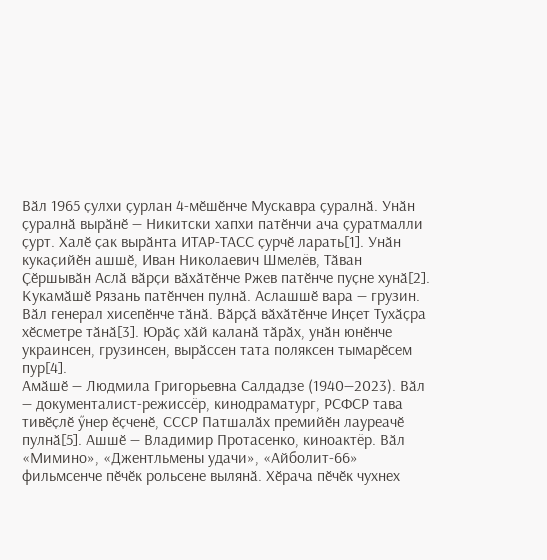Вӑл 1965 ҫулхи ҫурлан 4-мӗшӗнче Мускавра ҫуралнӑ. Унӑн ҫуралнӑ вырӑнӗ — Никитски хапхи патӗнчи ача ҫуратмалли ҫурт. Халӗ ҫак вырӑнта ИТАР-ТАСС ҫурчӗ ларать[1]. Унӑн кукаҫийӗн ашшӗ, Иван Николаевич Шмелёв, Тӑван Ҫӗршывӑн Аслӑ вӑрҫи вӑхӑтӗнче Ржев патӗнче пуҫне хунӑ[2]. Кукамӑшӗ Рязань патӗнчен пулнӑ. Аслашшӗ вара — грузин. Вӑл генерал хисепӗнче тӑнӑ. Вӑрҫӑ вӑхӑтӗнче Инҫет Тухӑҫра хӗсметре тӑнӑ[3]. Юрӑҫ хӑй каланӑ тӑрӑх, унӑн юнӗнче украинсен, грузинсен, вырӑссен тата поляксен тымарӗсем пур[4].
Амӑшӗ — Людмила Григорьевна Салдадзе (1940—2023). Вӑл — документалист-режиссёр, кинодраматург, РСФСР тава тивӗҫлӗ ӳнер ӗҫченӗ, СССР Патшалӑх премийӗн лауреачӗ пулнӑ[5]. Ашшӗ — Владимир Протасенко, киноактёр. Вӑл «Мимино», «Джентльмены удачи», «Айболит-66» фильмсенче пӗчӗк рольсене вылянӑ. Хӗрача пӗчӗк чухнех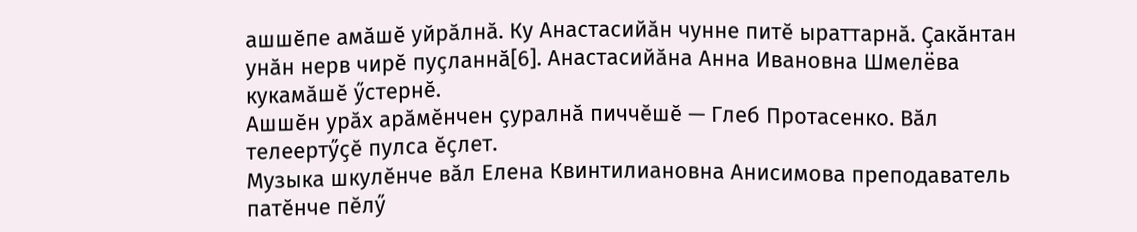ашшӗпе амӑшӗ уйрӑлнӑ. Ку Анастасийӑн чунне питӗ ыраттарнӑ. Ҫакӑнтан унӑн нерв чирӗ пуҫланнӑ[6]. Анастасийӑна Анна Ивановна Шмелёва кукамӑшӗ ӳстернӗ.
Ашшӗн урӑх арӑмӗнчен ҫуралнӑ пиччӗшӗ — Глеб Протасенко. Вӑл телеертӳҫӗ пулса ӗҫлет.
Музыка шкулӗнче вӑл Елена Квинтилиановна Анисимова преподаватель патӗнче пӗлӳ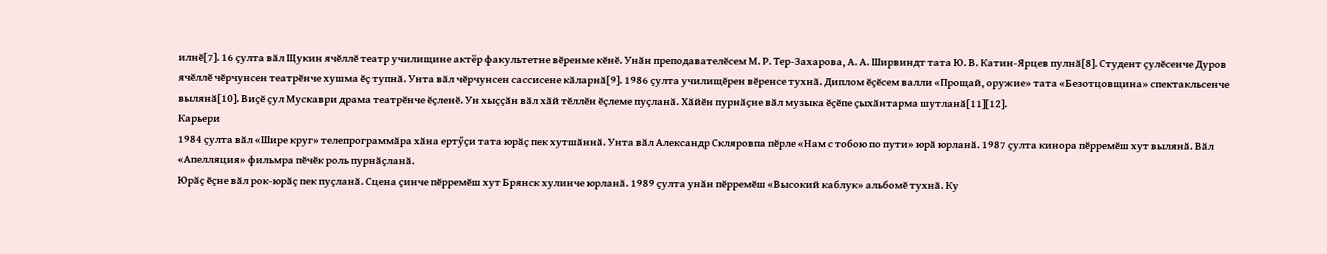илнӗ[7]. 16 ҫулта вӑл Щукин ячӗллӗ театр училищине актёр факультетне вӗренме кӗнӗ. Унӑн преподавателӗсем М. Р. Тер-Захарова, А. А. Ширвиндт тата Ю. В. Катин-Ярцев пулнӑ[8]. Студент ҫулӗсенче Дуров ячӗллӗ чӗрчунсен театрӗнче хушма ӗҫ тупнӑ. Унта вӑл чӗрчунсен сассисене кӑларнӑ[9]. 1986 ҫулта училищӗрен вӗренсе тухнӑ. Диплом ӗҫӗсем валли «Прощай, оружие» тата «Безотцовщина» спектакльсенче вылянӑ[10]. Виҫӗ ҫул Мускаври драма театрӗнче ӗҫленӗ. Ун хыҫҫӑн вӑл хӑй тӗллӗн ӗҫлеме пуҫланӑ. Хӑйӗн пурнӑҫне вӑл музыка ӗҫӗпе ҫыхӑнтарма шутланӑ[11][12].
Карьери
1984 ҫулта вӑл «Шире круг» телепрограммӑра хӑна ертӳҫи тата юрӑҫ пек хутшӑннӑ. Унта вӑл Александр Скляровпа пӗрле «Нам с тобою по пути» юрӑ юрланӑ. 1987 ҫулта кинора пӗрремӗш хут вылянӑ. Вӑл «Апелляция» фильмра пӗчӗк роль пурнӑҫланӑ.
Юрӑҫ ӗҫне вӑл рок-юрӑҫ пек пуҫланӑ. Сцена ҫинче пӗрремӗш хут Брянск хулинче юрланӑ. 1989 ҫулта унӑн пӗрремӗш «Высокий каблук» альбомӗ тухнӑ. Ку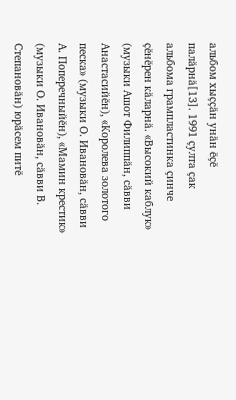альбом хыҫҫӑн унӑн ӗҫӗ палӑрнӑ[13]. 1991 ҫулта ҫак альбома грампластинка ҫинче ҫӗнӗрен кӑларнӑ. «Высокий каблук» (музыки Ашот Филиппӑн, сӑвви Анастасийӗн), «Королева золотого песка» (музыки О. Ивановӑн, сӑвви А. Поперечныйӗн), «Мамин крестик» (музыки О. Ивановӑн, сӑвви В. Степановӑн) юрӑсем питӗ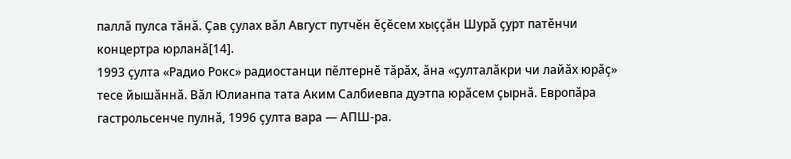паллӑ пулса тӑнӑ. Ҫав ҫулах вӑл Август путчӗн ӗҫӗсем хыҫҫӑн Шурӑ ҫурт патӗнчи концертра юрланӑ[14].
1993 ҫулта «Радио Рокс» радиостанци пӗлтернӗ тӑрӑх, ӑна «ҫулталӑкри чи лайӑх юрӑҫ» тесе йышӑннӑ. Вӑл Юлианпа тата Аким Салбиевпа дуэтпа юрӑсем ҫырнӑ. Европӑра гастрольсенче пулнӑ, 1996 ҫулта вара — АПШ-ра.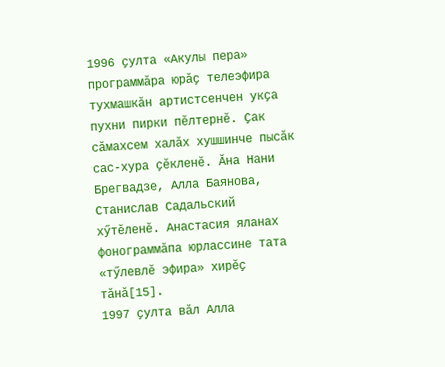1996 ҫулта «Акулы пера» программӑра юрӑҫ телеэфира тухмашкӑн артистсенчен укҫа пухни пирки пӗлтернӗ. Ҫак сӑмахсем халӑх хушшинче пысӑк сас-хура ҫӗкленӗ. Ӑна Нани Брегвадзе, Алла Баянова, Станислав Садальский хӳтӗленӗ. Анастасия яланах фонограммӑпа юрлассине тата «тӳлевлӗ эфира» хирӗҫ тӑнӑ[15].
1997 ҫулта вӑл Алла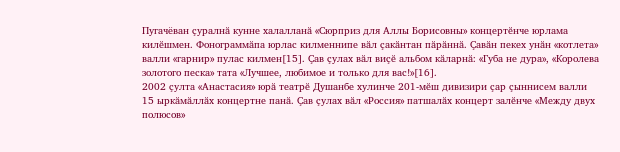Пугачёван ҫуралнӑ кунне халалланӑ «Сюрприз для Аллы Борисовны» концертӗнче юрлама килӗшмен. Фонограммӑпа юрлас килменнипе вӑл ҫакӑнтан пӑрӑннӑ. Ҫавӑн пекех унӑн «котлета» валли «гарнир» пулас килмен[15]. Ҫав ҫулах вӑл виҫӗ альбом кӑларнӑ: «Губа не дура», «Королева золотого песка» тата «Лучшее, любимое и только для вас!»[16].
2002 ҫулта «Анастасия» юрӑ театрӗ Душанбе хулинче 201-мӗш дивизири ҫар ҫыннисем валли 15 ыркӑмӑллӑх концертне панӑ. Ҫав ҫулах вӑл «Россия» патшалӑх концерт залӗнче «Между двух полюсов»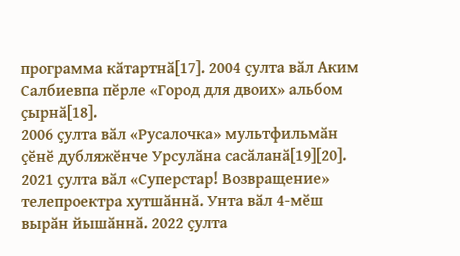программа кӑтартнӑ[17]. 2004 ҫулта вӑл Аким Салбиевпа пӗрле «Город для двоих» альбом ҫырнӑ[18].
2006 ҫулта вӑл «Русалочка» мультфильмӑн ҫӗнӗ дубляжӗнче Урсулӑна сасӑланӑ[19][20].
2021 ҫулта вӑл «Суперстар! Возвращение» телепроектра хутшӑннӑ. Унта вӑл 4-мӗш вырӑн йышӑннӑ. 2022 ҫулта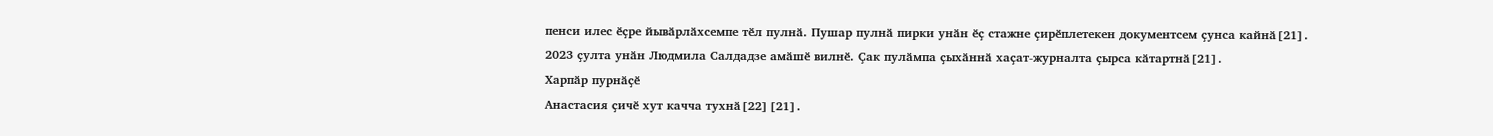пенси илес ӗҫре йывӑрлӑхсемпе тӗл пулнӑ. Пушар пулнӑ пирки унӑн ӗҫ стажне ҫирӗплетекен документсем ҫунса кайнӑ[21].
2023 ҫулта унӑн Людмила Салдадзе амӑшӗ вилнӗ. Ҫак пулӑмпа ҫыхӑннӑ хаҫат-журналта ҫырса кӑтартнӑ[21].
Харпӑр пурнӑҫӗ
Анастасия ҫичӗ хут качча тухнӑ[22][21].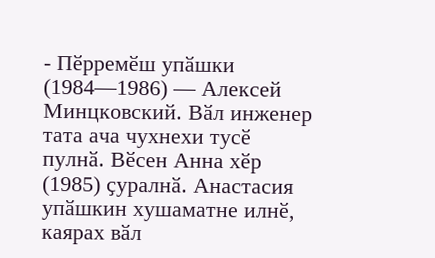- Пӗрремӗш упӑшки (1984—1986) — Алексей Минцковский. Вӑл инженер тата ача чухнехи тусӗ пулнӑ. Вӗсен Анна хӗр (1985) ҫуралнӑ. Анастасия упӑшкин хушаматне илнӗ, каярах вӑл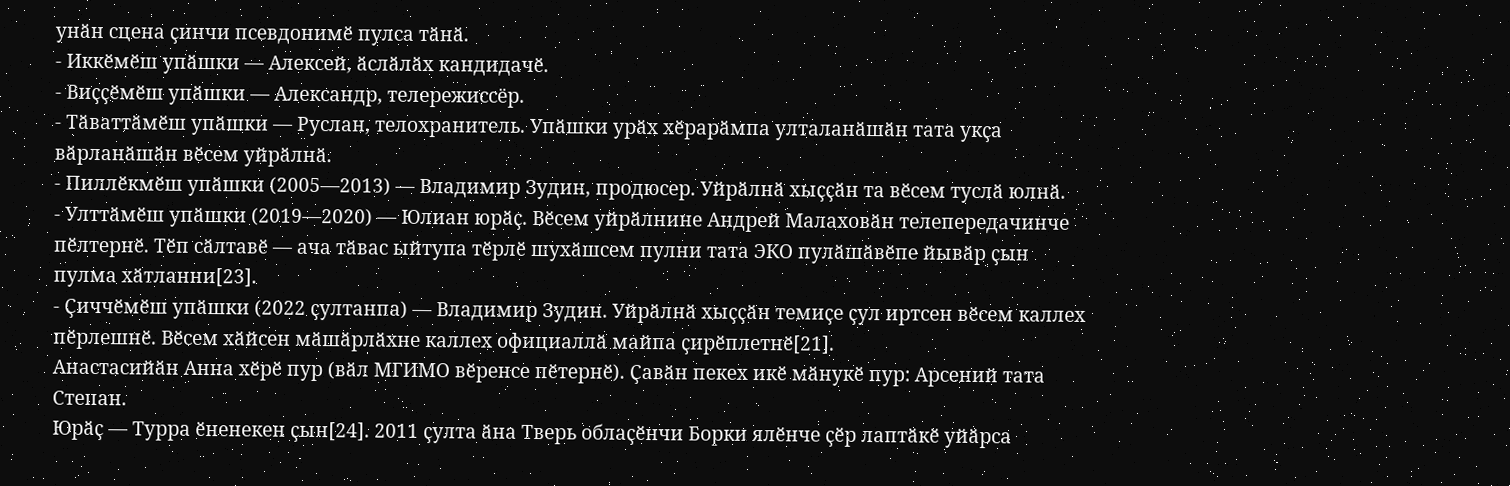унӑн сцена ҫинчи псевдонимӗ пулса тӑнӑ.
- Иккӗмӗш упӑшки — Алексей, ӑслӑлӑх кандидачӗ.
- Виҫҫӗмӗш упӑшки — Александр, телережиссёр.
- Тӑваттӑмӗш упӑшки — Руслан, телохранитель. Упӑшки урӑх хӗрарӑмпа улталанӑшӑн тата укҫа вӑрланӑшӑн вӗсем уйрӑлнӑ.
- Пиллӗкмӗш упӑшки (2005—2013) — Владимир Зудин, продюсер. Уйрӑлнӑ хыҫҫӑн та вӗсем туслӑ юлнӑ.
- Улттӑмӗш упӑшки (2019—2020) — Юлиан юрӑҫ. Вӗсем уйрӑлнине Андрей Малаховӑн телепередачинче пӗлтернӗ. Тӗп сӑлтавӗ — ача тӑвас ыйтупа тӗрлӗ шухӑшсем пулни тата ЭКО пулӑшӑвӗпе йывӑр ҫын пулма хӑтланни[23].
- Ҫиччӗмӗш упӑшки (2022 ҫултанпа) — Владимир Зудин. Уйрӑлнӑ хыҫҫӑн темиҫе ҫул иртсен вӗсем каллех пӗрлешнӗ. Вӗсем хӑйсен мӑшӑрлӑхне каллех официаллӑ майпа ҫирӗплетнӗ[21].
Анастасийӑн Анна хӗрӗ пур (вӑл МГИМО вӗренсе пӗтернӗ). Ҫавӑн пекех икӗ мӑнукӗ пур: Арсений тата Степан.
Юрӑҫ — Турра ӗненекен ҫын[24]. 2011 ҫулта ӑна Тверь облаҫӗнчи Борки ялӗнче ҫӗр лаптӑкӗ уйӑрса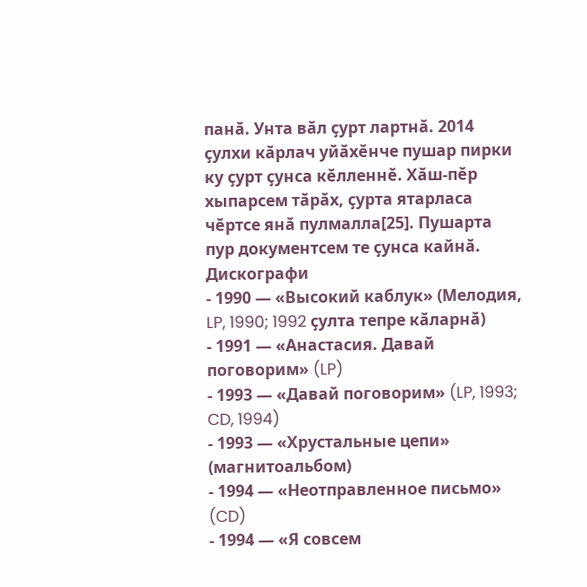панӑ. Унта вӑл ҫурт лартнӑ. 2014 ҫулхи кӑрлач уйӑхӗнче пушар пирки ку ҫурт ҫунса кӗлленнӗ. Хӑш-пӗр хыпарсем тӑрӑх, ҫурта ятарласа чӗртсе янӑ пулмалла[25]. Пушарта пур документсем те ҫунса кайнӑ.
Дискографи
- 1990 — «Высокий каблук» (Мелодия, LP, 1990; 1992 ҫулта тепре кӑларнӑ)
- 1991 — «Анастасия. Давай поговорим» (LP)
- 1993 — «Давай поговорим» (LP, 1993; CD, 1994)
- 1993 — «Хрустальные цепи» (магнитоальбом)
- 1994 — «Неотправленное письмо» (CD)
- 1994 — «Я совсем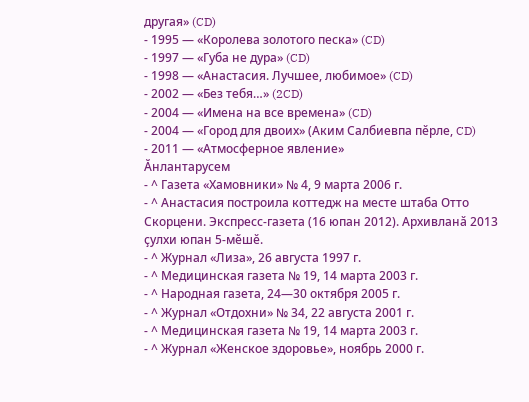другая» (CD)
- 1995 — «Королева золотого песка» (CD)
- 1997 — «Губа не дура» (CD)
- 1998 — «Анастасия. Лучшее, любимое» (CD)
- 2002 — «Без тебя…» (2CD)
- 2004 — «Имена на все времена» (CD)
- 2004 — «Город для двоих» (Аким Салбиевпа пӗрле, CD)
- 2011 — «Атмосферное явление»
Ӑнлантарусем
- ^ Газета «Хамовники» № 4, 9 марта 2006 г.
- ^ Анастасия построила коттедж на месте штаба Отто Скорцени. Экспресс-газета (16 юпан 2012). Архивланӑ 2013 ҫулхи юпан 5-мӗшӗ.
- ^ Журнал «Лиза», 26 августа 1997 г.
- ^ Медицинская газета № 19, 14 марта 2003 г.
- ^ Народная газета, 24—30 октября 2005 г.
- ^ Журнал «Отдохни» № 34, 22 августа 2001 г.
- ^ Медицинская газета № 19, 14 марта 2003 г.
- ^ Журнал «Женское здоровье», ноябрь 2000 г.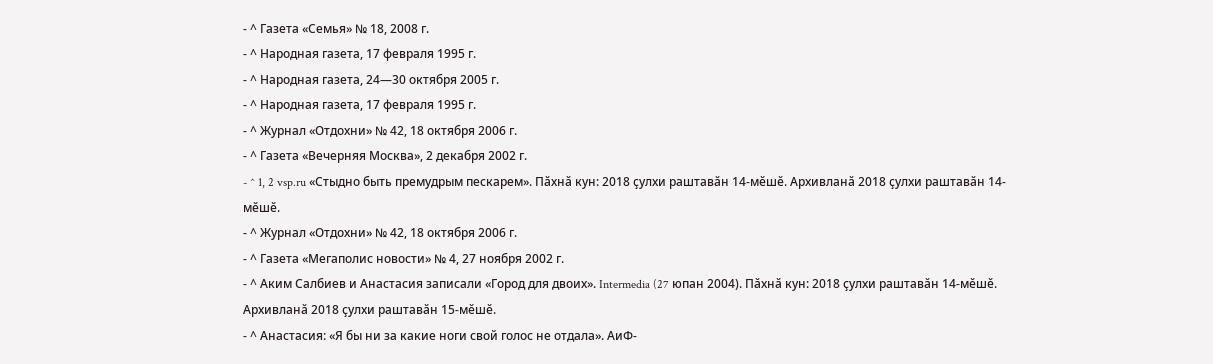- ^ Газета «Семья» № 18, 2008 г.
- ^ Народная газета, 17 февраля 1995 г.
- ^ Народная газета, 24—30 октября 2005 г.
- ^ Народная газета, 17 февраля 1995 г.
- ^ Журнал «Отдохни» № 42, 18 октября 2006 г.
- ^ Газета «Вечерняя Москва», 2 декабря 2002 г.
- ^ 1, 2 vsp.ru «Стыдно быть премудрым пескарем». Пӑхнӑ кун: 2018 ҫулхи раштавӑн 14-мӗшӗ. Архивланӑ 2018 ҫулхи раштавӑн 14-мӗшӗ.
- ^ Журнал «Отдохни» № 42, 18 октября 2006 г.
- ^ Газета «Мегаполис новости» № 4, 27 ноября 2002 г.
- ^ Аким Салбиев и Анастасия записали «Город для двоих». Intermedia (27 юпан 2004). Пӑхнӑ кун: 2018 ҫулхи раштавӑн 14-мӗшӗ. Архивланӑ 2018 ҫулхи раштавӑн 15-мӗшӗ.
- ^ Анастасия: «Я бы ни за какие ноги свой голос не отдала». АиФ-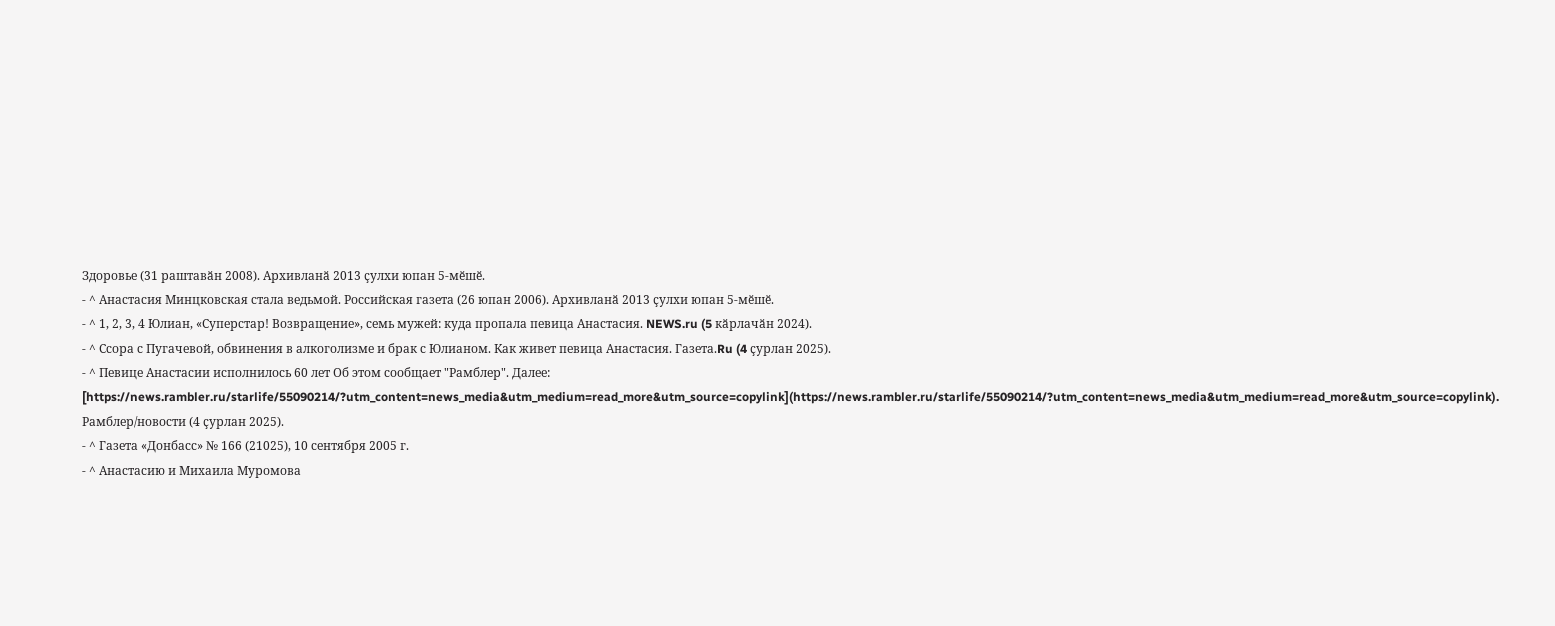Здоровье (31 раштавӑн 2008). Архивланӑ 2013 ҫулхи юпан 5-мӗшӗ.
- ^ Анастасия Минцковская стала ведьмой. Российская газета (26 юпан 2006). Архивланӑ 2013 ҫулхи юпан 5-мӗшӗ.
- ^ 1, 2, 3, 4 Юлиан, «Суперстар! Возвращение», семь мужей: куда пропала певица Анастасия. NEWS.ru (5 кӑрлачӑн 2024).
- ^ Ссора с Пугачевой, обвинения в алкоголизме и брак с Юлианом. Как живет певица Анастасия. Газета.Ru (4 ҫурлан 2025).
- ^ Певице Анастасии исполнилось 60 лет Об этом сообщает "Рамблер". Далее: [https://news.rambler.ru/starlife/55090214/?utm_content=news_media&utm_medium=read_more&utm_source=copylink](https://news.rambler.ru/starlife/55090214/?utm_content=news_media&utm_medium=read_more&utm_source=copylink). Рамблер/новости (4 ҫурлан 2025).
- ^ Газета «Донбасс» № 166 (21025), 10 сентября 2005 г.
- ^ Анастасию и Михаила Муромова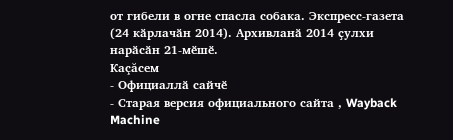от гибели в огне спасла собака. Экспресс-газета (24 кӑрлачӑн 2014). Архивланӑ 2014 ҫулхи нарӑсӑн 21-мӗшӗ.
Каçăсем
- Официаллӑ сайчӗ
- Старая версия официального сайта , Wayback Machine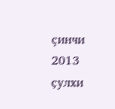çинчи 2013 ҫулхи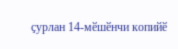ҫурлан 14-мӗшӗнчи копийӗ